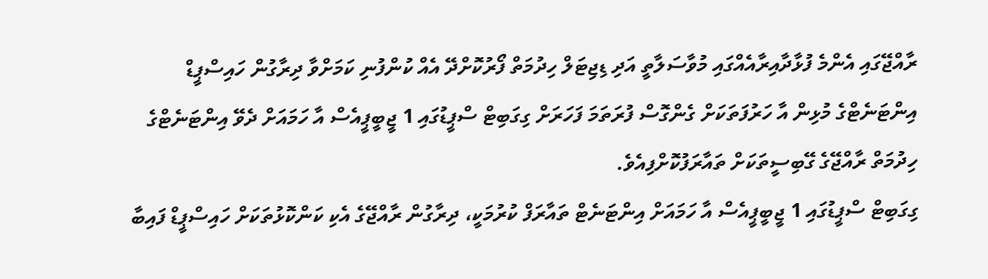ރާއްޖޭގައި އެންމެ ފުޅާދާއިރާއެއްގައި މުވާސަލާތީ އަދި ޑިޖިޓަލް ހިދުމަތް ފޯރުކޮށްދޭ އެއް ކުންފުނި ކަމަށްވާ ދިރާގުން ހައިސްޕީޑް އިންޓަނެޓްގެ މުޅިން އާ ހަރުފަތަކަށް ގެންގޮސް ފުރަތަމަ ފަހަރަށް ގިގަބިޓް ސްޕީޑުގައި 1 ޖީބީޕީއެސް އާ ހަމައަށް ދެވޭ އިންޓަނެޓްގެ ހިދުމަތް ރާއްޖޭގެ ގޭބިސީތަކަށް ތައާރަފުކޮށްފިއެވެ.
ގިގަބިޓް ސްޕީޑުގައި 1 ޖީބީޕީއެސް އާ ހަމައަށް އިންޓަނެޓް ތައާރަފް ކުރުމަކީ، ދިރާގުން ރާއްޖޭގެ އެކި ކަންކޮޅުތަކަށް ހައިސްޕީޑް ފައިބާ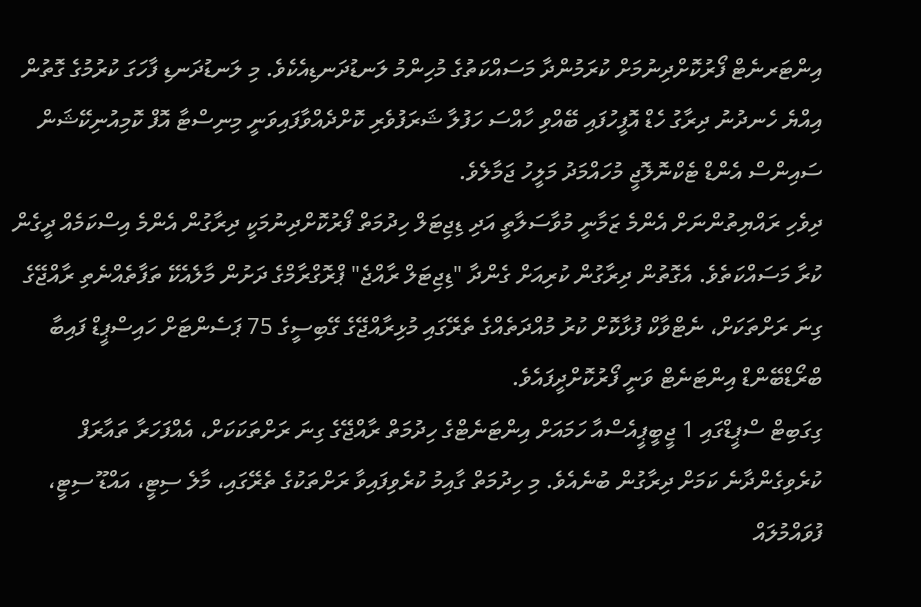އިންޓަރނެޓް ފޯރުކޮށްދިނުމަށް ކުރަމުންދާ މަސައްކަތުގެ މުހިންމު ލަނޑުދަނޑިއެކެވެ. މި ލަނޑުދަނޑި ފާހަގަ ކުރުމުގެ ގޮތުން އިއްޔެ ހެނދުނު ދިރާގު ހެޑް އޮފީހުފައި ބޭއްވި ހާއްސަ ހަފުލާ ޝަރަފުވެރި ކޮށްދެއްވާފައިވަނީ މިނިސްޓާ އޮފް ކޮމިއުނިކޭޝަން ސައިންސް އެންޑް ޓެކްނޮލޮޖީ މުހައްމަދު މަލީހު ޖަމާލެވެ.
ދިވެހި ރައްޔިތުންނަށް އެންމެ ޒަމާނީ މުވާސަލާތީ އަދި ޑިޖިޓަލް ހިދުމަތް ފޯރުކޮށްދިނުމަކީ ދިރާގުން އެންމެ އިސްކަމެއް ދީގެން ކުރާ މަސައްކަތެވެ. އެގޮތުން ދިރާގުން ކުރިއަށް ގެންދާ "ޑިޖިޓަލް ރާއްޖެ" ޕްރޮގްރާމްގެ ދަށުން މާލެއެކޭ ތަފާތެއްނެތި ރާއްޖޭގެ ގިނަ ރަށްތަކަށް، ނެޓްވާކް ފުޅާކޮށް ކުރު މުއްދަތެއްގެ ތެރޭގައި މުޅިރާއްޖޭގެ ގޭބިސީގެ 75 ޕަސެންޓަށް ހައިސްޕީޑް ފައިބާ ބްރޯޑްބޭންޑް އިންޓަނެޓް ވަނީ ފޯރުކޮށްދީފައެވެ.
ގިގަބިޓް ސްޕީޑްގައި 1 ޖީބީޕީއެސްއާ ހަމައަށް އިންޓަނެޓްގެ ހިދުމަތް ރާއްޖޭގެ ގިނަ ރަށްތަކަކަށް، އެއްފަހަރާ ތައާރަފް ކުރެވިގެންދާނެ ކަމަށް ދިރާގުން ބުނެއެވެ. މި ހިދުމަތް ގާއިމު ކުރެވިފައިވާ ރަށްތަކުގެ ތެރޭގައި، މާލެ ސިޓީ، އައްޑޫ ސިޓީ، ފުވައްމުލައް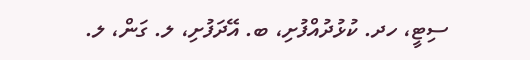ސިޓީ، ހދ. ކުޅުދުއްފުށި، ބ. އޭދަފުށި، ލ. ގަން، ލ.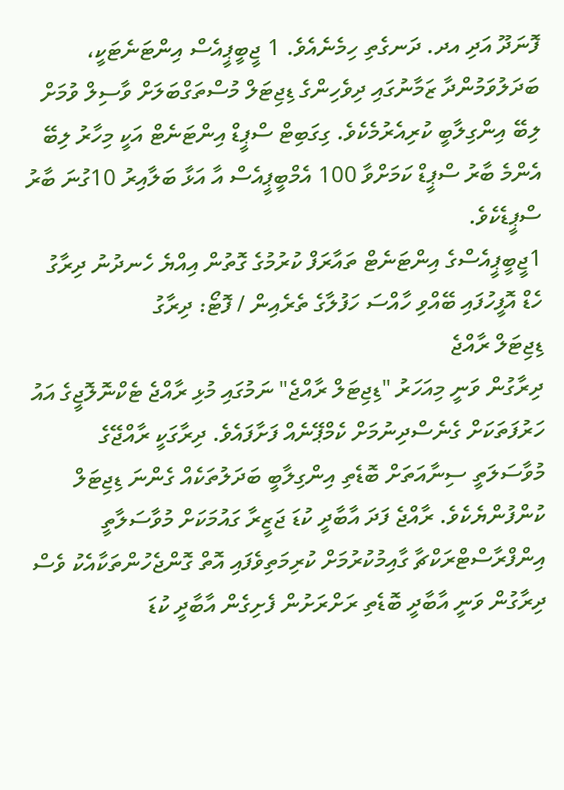ފޮނަދޫ އަދި އދ. ދަނގެތި ހިމެނެއެވެ. 1 ޖީބީޕީއެސް އިންޓަނެޓަކީ، ބަދަލުވަމުންދާ ޒަމާނުގައި ދިވެހިންގެ ޑިޖިޓަލް މުސްތަގްބަލަށް ވާސިލް ވުމަށް ލިބޭ އިންގިލާބީ ކުރިއެރުމެކެވެ. ގިގަބިޓް ސްޕީޑް އިންޓަނެޓް އަކީ މިހާރު ލިބޭ އެންމެ ބާރު ސްޕީޑް ކަމަށްވާ 100 އެމްބީޕީއެސް އާ އަޅާ ބަލާއިރު 10ގުނަ ބާރު ސްޕީޑެކެވެ.
1ޖީބީޕީއެސްގެ އިންޓަނެޓް ތައާރަފް ކުރުމުގެ ގޮތުން އިއްޔެ ހެނދުނު ދިރާގު ހެޑް އޮފީހުފައި ބޭއްވި ހާއްސަ ހަފުލާގެ ތެރެއިން / ފޮޓޯ: ދިރާގު
ޑިޖިޓަލް ރާއްޖެ
ދިރާގުން ވަނީ މިއަހަރު "ޑިޖިޓަލް ރާއްޖެ" ނަމުގައި މުޅި ރާއްޖެ ޓެކްނޮލޮޖީގެ އައު ހަރުފަތަކަށް ގެނެސްދިނުމަށް ކެމްޕޭނެއް ފަށާފައެވެ. ދިރާގަކީ ރާއްޖޭގެ މުވާސަލަތީ ސިނާއަތަށް ބޮޑެތި އިންގިލާބީ ބަދަލުތަކެއް ގެންނަ ޑިޖިޓަލް ކުންފުންޔެކެވެ. ރާއްޖެ ފަދަ އާބާދީ ކުޑަ ޖަޒީރާ ގައުމަކަށް މުވާސަލާތީ އިންފްރާސްޓްރަކްޗާ ގާއިމުކުރުމަށް ކުރިމަތިވެފައި އޮތް ގޮންޖެހުންތަކާއެކު ވެސް ދިރާގުން ވަނީ އާބާދީ ބޮޑެތި ރަށްރަށުން ފެށިގެން އާބާދީ ކުޑަ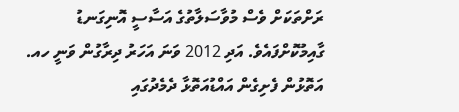ރަށްތަކަށް ވެސް މުވާސަލާތުގެ އަސާސީ އޮނިގަނޑު ގާއިމުކޮށްފައެވެ. އަދި 2012 ވަނަ އަހަރު ދިރާގުން ވަނީ ހއ. އަތޮޅުން ފެށިގެން އައްޑުއަތޮޅާ ދެމެދުގައި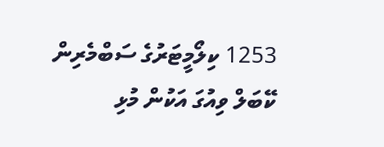1253 ކިލޯމީޓަރުގެ ސަބްމެރިން ކޭބަލް ވިއުގަ އަކުން މުޅި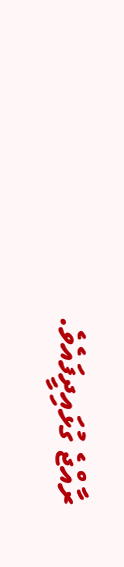ރާއްޖެ ގުޅައިދީފައެވެ.